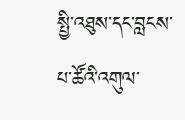སྤྱི་འཐུས་དང་བླངས་པ་ཚོའི་འགུལ་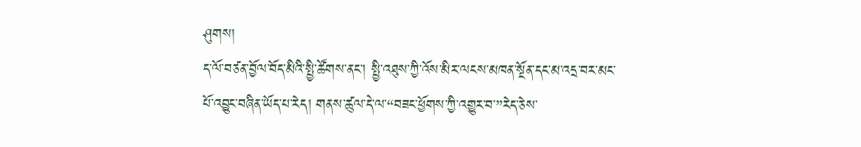ཤུགས།
ད་ལོ་བཙན་བྱོལ་བོད་མིའི་སྤྱི་ཚོགས་ནང་། སྤྱི་འཐུས་ཀྱི་འོས་མིར་ལངས་མཁན་སྔོན་དང་མ་འདྲ་བར་མང་པོ་འབྱུང་བཞིན་ཡོད་པ་རེད། གནས་ཚུལ་དེ་ལ་“བཟང་ཕྱོགས་ཀྱི་འགྱུར་བ་”རེད་ཅེས་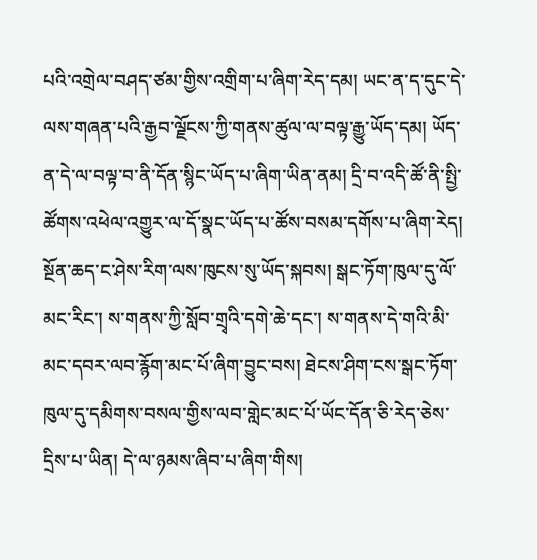པའི་འགྲེལ་བཤད་ཙམ་གྱིས་འགྲིག་པ་ཞིག་རེད་དམ། ཡང་ན་ད་དུང་དེ་ལས་གཞན་པའི་རྒྱབ་ལྗོངས་ཀྱི་གནས་ཚུལ་ལ་བལྟ་རྒྱུ་ཡོད་དམ། ཡོད་ན་དེ་ལ་བལྟ་བ་ནི་དོན་སྙིང་ཡོད་པ་ཞིག་ཡིན་ནམ། དྲི་བ་འདི་ཚོ་ནི་སྤྱི་ཚོགས་འཕེལ་འགྱུར་ལ་དོ་སྣང་ཡོད་པ་ཚོས་བསམ་དགོས་པ་ཞིག་རེད།
སྔོན་ཆད་ང་ཤེས་རིག་ལས་ཁུངས་སུ་ཡོད་སྐབས། སྒང་ཏོག་ཁུལ་དུ་ལོ་མང་རིང་། ས་གནས་ཀྱི་སློབ་གྲྭའི་དགེ་ཆེ་དང་། ས་གནས་དེ་གའི་མི་མང་དབར་ལབ་རྙོག་མང་པོ་ཞིག་བྱུང་བས། ཐེངས་ཤིག་ངས་སྒང་ཏོག་ཁུལ་དུ་དམིགས་བསལ་གྱིས་ལབ་གླེང་མང་པོ་ཡོང་དོན་ཅི་རེད་ཅེས་དྲིས་པ་ཡིན། དེ་ལ་ཉམས་ཞིབ་པ་ཞིག་གིས།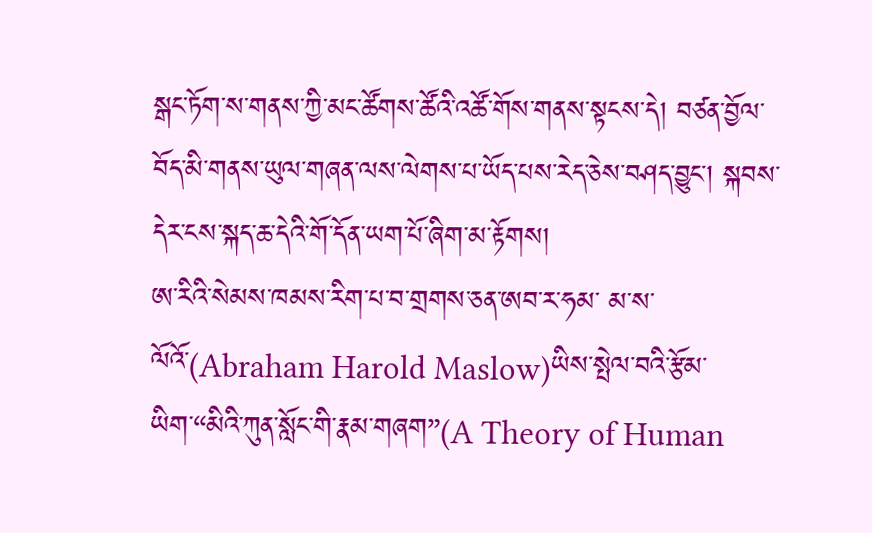སྒང་ཏོག་ས་གནས་ཀྱི་མང་ཚོགས་ཚོའི་འཚོ་གོས་གནས་སྟངས་དེ། བཙན་བྱོལ་བོད་མི་གནས་ཡུལ་གཞན་ལས་ལེགས་པ་ཡོད་པས་རེད་ཅེས་བཤད་བྱུང་། སྐབས་དེར་ངས་སྐད་ཆ་དེའི་གོ་དོན་ཡག་པོ་ཞིག་མ་རྟོགས།
ཨ་རིའི་སེམས་ཁམས་རིག་པ་བ་གྲགས་ཅན་ཨབ་ར་ཧམ་ མ་ས་ལོའོ་(Abraham Harold Maslow)ཡིས་སྤེལ་བའི་རྩོམ་ཡིག་“མིའི་ཀུན་སློང་གི་རྣམ་གཞག”(A Theory of Human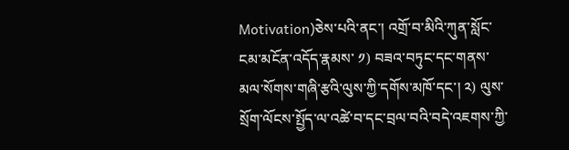Motivation)ཅེས་པའི་ནང་། འགྲོ་བ་མིའི་ཀུན་སློང་ངམ་མངོན་འདོད་རྣམས་ ༡) བཟའ་བཏུང་དང་གནས་མལ་སོགས་གཞི་རྩའི་ལུས་ཀྱི་དགོས་མཁོ་དང་། ༢) ལུས་སྲོག་ལོངས་སྤྱོད་ལ་འཚེ་བ་དང་བྲལ་བའི་བདེ་འཇགས་ཀྱི་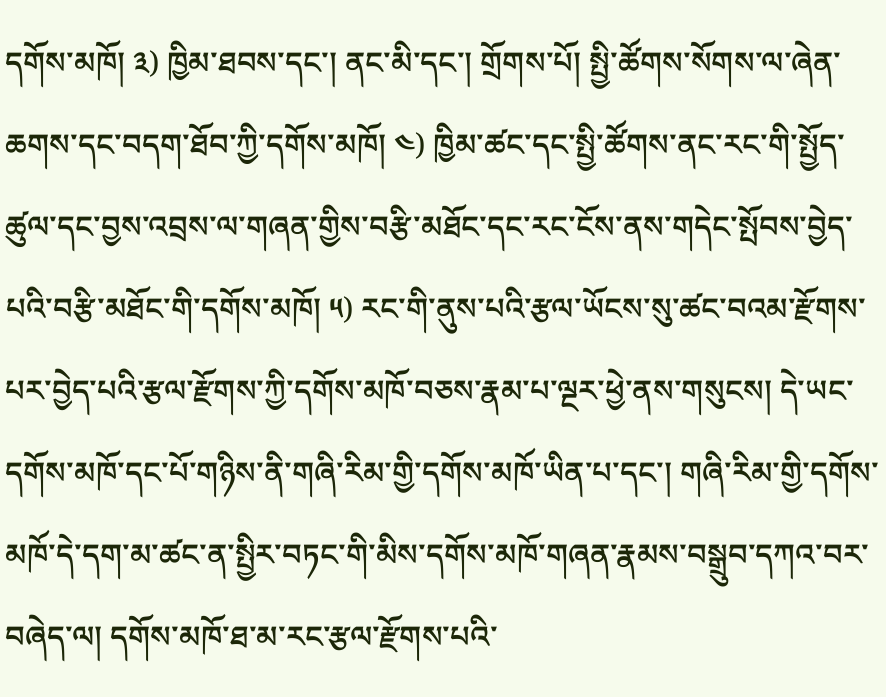དགོས་མཁོ། ༣) ཁྱིམ་ཐབས་དང་། ནང་མི་དང་། གྲོགས་པོ། སྤྱི་ཚོགས་སོགས་ལ་ཞེན་ཆགས་དང་བདག་ཐོབ་ཀྱི་དགོས་མཁོ། ༤) ཁྱིམ་ཚང་དང་སྤྱི་ཚོགས་ནང་རང་གི་སྤྱོད་ཚུལ་དང་བྱས་འབྲས་ལ་གཞན་གྱིས་བརྩི་མཐོང་དང་རང་ངོས་ནས་གདེང་སྤོབས་བྱེད་པའི་བརྩི་མཐོང་གི་དགོས་མཁོ། ༥) རང་གི་ནུས་པའི་རྩལ་ཡོངས་སུ་ཚང་བའམ་རྫོགས་པར་བྱེད་པའི་རྩལ་རྫོགས་ཀྱི་དགོས་མཁོ་བཅས་རྣམ་པ་ལྔར་ཕྱེ་ནས་གསུངས། དེ་ཡང་དགོས་མཁོ་དང་པོ་གཉིས་ནི་གཞི་རིམ་གྱི་དགོས་མཁོ་ཡིན་པ་དང་། གཞི་རིམ་གྱི་དགོས་མཁོ་དེ་དག་མ་ཚང་ན་སྤྱིར་བཏང་གི་མིས་དགོས་མཁོ་གཞན་རྣམས་བསྒྲུབ་དཀའ་བར་བཞེད་ལ། དགོས་མཁོ་ཐ་མ་རང་རྩལ་རྫོགས་པའི་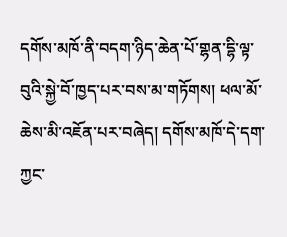དགོས་མཁོ་ནི་བདག་ཉིད་ཆེན་པོ་གྷན་དྷི་ལྟ་བུའི་སྐྱེ་བོ་ཁྱད་པར་བས་མ་གཏོགས། ཕལ་མོ་ཆེས་མི་འཇོན་པར་བཞེད། དགོས་མཁོ་དེ་དག་ཀྱང་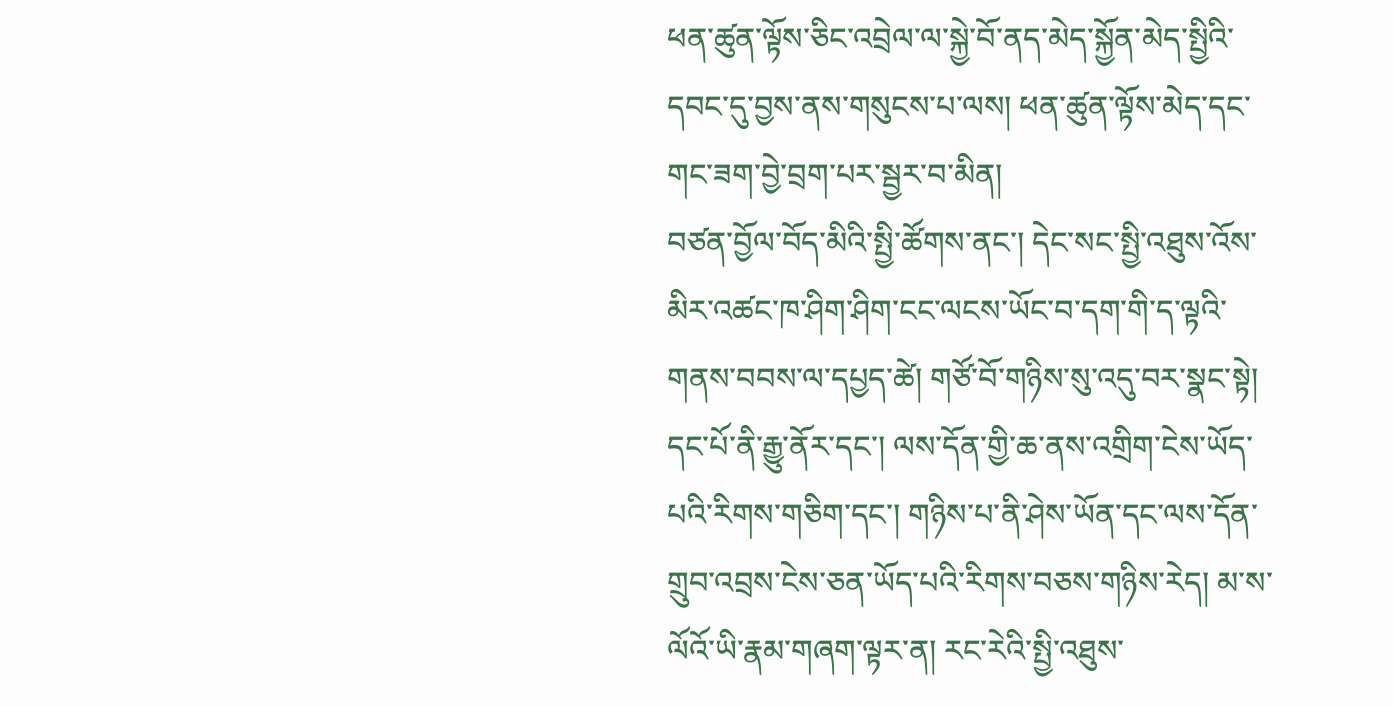ཕན་ཚུན་ལྟོས་ཅིང་འབྲེལ་ལ་སྐྱེ་བོ་ནད་མེད་སྐྱོན་མེད་སྤྱིའི་དབང་དུ་བྱས་ནས་གསུངས་པ་ལས། ཕན་ཚུན་ལྟོས་མེད་དང་གང་ཟག་བྱེ་བྲག་པར་སྦྱར་བ་མིན།
བཙན་བྱོལ་བོད་མིའི་སྤྱི་ཚོགས་ནང་། དེང་སང་སྤྱི་འཐུས་འོས་མིར་འཚང་ཁ་ཤིག་ཤིག་ངང་ལངས་ཡོང་བ་དག་གི་ད་ལྟའི་གནས་བབས་ལ་དཔྱད་ཚེ། གཙོ་བོ་གཉིས་སུ་འདུ་བར་སྣང་སྟེ། དང་པོ་ནི་རྒྱུ་ནོར་དང་། ལས་དོན་གྱི་ཆ་ནས་འགྲིག་ངེས་ཡོད་པའི་རིགས་གཅིག་དང་། གཉིས་པ་ནི་ཤེས་ཡོན་དང་ལས་དོན་གྲུབ་འབྲས་ངེས་ཅན་ཡོད་པའི་རིགས་བཅས་གཉིས་རེད། མ་ས་ལོའོ་ཡི་རྣམ་གཞག་ལྟར་ན། རང་རེའི་སྤྱི་འཐུས་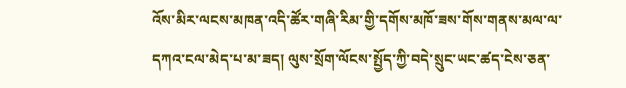འོས་མིར་ལངས་མཁན་འདི་ཚོར་གཞི་རིམ་གྱི་དགོས་མཁོ་ཟས་གོས་གནས་མལ་ལ་དཀའ་ངལ་མེད་པ་མ་ཟད། ལུས་སྲོག་ལོངས་སྤྱོད་ཀྱི་བདེ་སྲུང་ཡང་ཚད་ངེས་ཅན་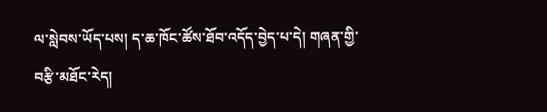ལ་སླེབས་ཡོད་པས། ད་ཆ་ཁོང་ཚོས་ཐོབ་འདོད་བྱེད་པ་དེ། གཞན་གྱི་བརྩི་མཐོང་རེད།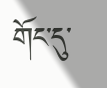གོང་དུ་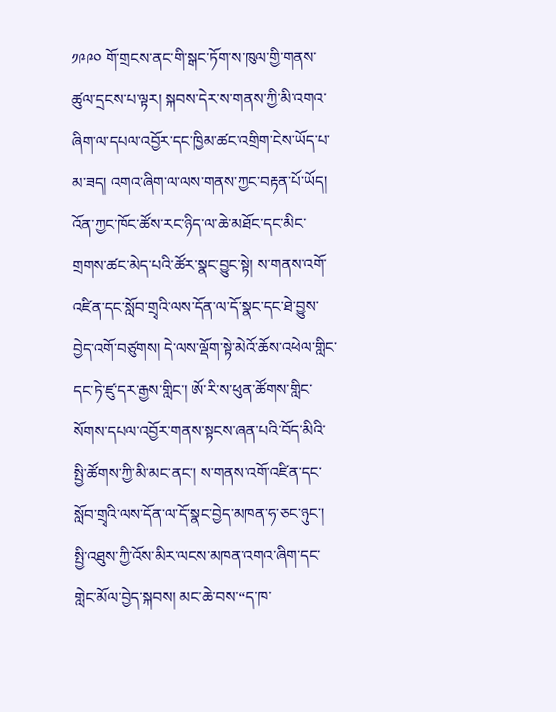༡༩༩༠ གོ་གྲངས་ནང་གི་སྒང་ཏོག་ས་ཁུལ་གྱི་གནས་ཚུལ་དྲངས་པ་ལྟར། སྐབས་དེར་ས་གནས་ཀྱི་མི་འགའ་ཞིག་ལ་དཔལ་འབྱོར་དང་ཁྱིམ་ཚང་འགྲིག་ངེས་ཡོད་པ་མ་ཟད། འགའ་ཞིག་ལ་ལས་གནས་ཀྱང་བརྟན་པོ་ཡོད། འོན་ཀྱང་ཁོང་ཚོས་རང་ཉིད་ལ་ཆེ་མཐོང་དང་མིང་གྲགས་ཚང་མེད་པའི་ཚོར་སྣང་བྱུང་སྟེ། ས་གནས་འགོ་འཛིན་དང་སློབ་གྲྭའི་ལས་དོན་ལ་དོ་སྣང་དང་ཐེ་བྱུས་བྱེད་འགོ་བཙུགས། དེ་ལས་ལྡོག་སྟེ་མེའོ་ཆོས་འཕེལ་གླིང་དང་ཏེ་ཛུ་དར་རྒྱས་གླིང་། ཨོ་རི་ས་ཕུན་ཚོགས་གླིང་སོགས་དཔལ་འབྱོར་གནས་སྟངས་ཞན་པའི་བོད་མིའི་སྤྱི་ཚོགས་ཀྱི་མི་མང་ནང་། ས་གནས་འགོ་འཛིན་དང་སློབ་གྲྭའི་ལས་དོན་ལ་དོ་སྣང་བྱེད་མཁན་ཧ་ཅང་ཉུང་།
སྤྱི་འཐུས་ཀྱི་འོས་མིར་ལངས་མཁན་འགའ་ཞིག་དང་གླེང་མོལ་བྱེད་སྐབས། མང་ཆེ་བས་“ད་ཁ་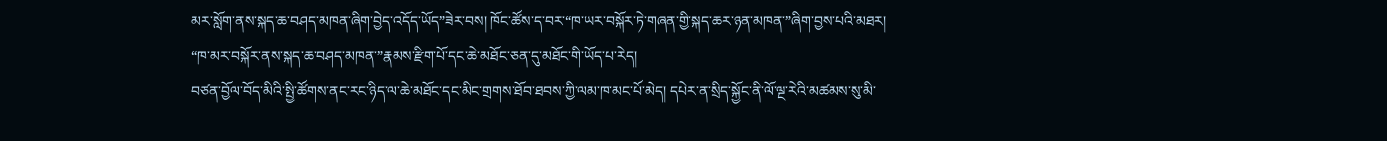མར་སློག་ནས་སྐད་ཆ་བཤད་མཁན་ཞིག་བྱེད་འདོད་ཡོད”ཟེར་བས། ཁོང་ཚོས་ད་བར་“ཁ་ཡར་བསྐོར་ཏེ་གཞན་གྱི་སྐད་ཆར་ཉན་མཁན་”ཞིག་བྱས་པའི་མཐར། “ཁ་མར་བསྐོར་ནས་སྐད་ཆ་བཤད་མཁན་”རྣམས་རྫིག་པོ་དང་ཆེ་མཐོང་ཅན་དུ་མཐོང་གི་ཡོད་པ་རེད།
བཙན་བྱོལ་བོད་མིའི་སྤྱི་ཚོགས་ནང་རང་ཉིད་ལ་ཆེ་མཐོང་དང་མིང་གྲགས་ཐོབ་ཐབས་ཀྱི་ལམ་ཁ་མང་པོ་མེད། དཔེར་ན་སྲིད་སྐྱོང་ནི་ལོ་ལྔ་རེའི་མཚམས་སུ་མི་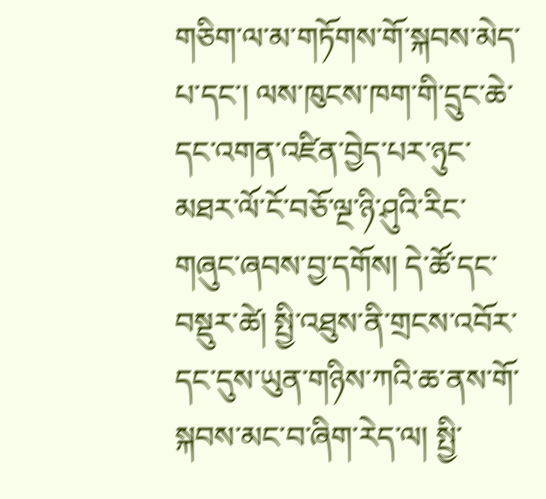གཅིག་ལ་མ་གཏོགས་གོ་སྐབས་མེད་པ་དང་། ལས་ཁུངས་ཁག་གི་དྲུང་ཆེ་དང་འགན་འཛིན་བྱེད་པར་ཉུང་མཐར་ལོ་ངོ་བཅོ་ལྔ་ཉི་ཤུའི་རིང་གཞུང་ཞབས་བྱ་དགོས། དེ་ཚོ་དང་བསྡུར་ཚེ། སྤྱི་འཐུས་ནི་གྲངས་འབོར་དང་དུས་ཡུན་གཉིས་ཀའི་ཆ་ནས་གོ་སྐབས་མང་བ་ཞིག་རེད་ལ། སྤྱི་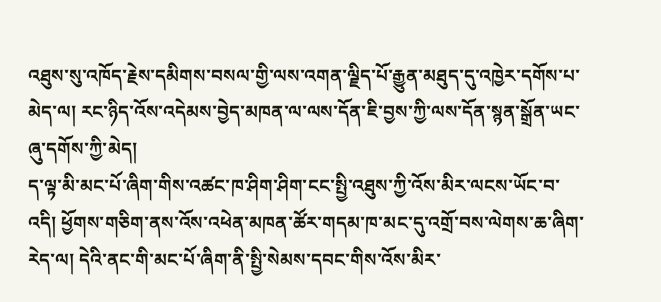འཐུས་སུ་འཁོད་རྗེས་དམིགས་བསལ་གྱི་ལས་འགན་ལྗིད་པོ་རྒྱུན་མཐུད་དུ་འཁྱེར་དགོས་པ་མེད་ལ། རང་ཉིད་འོས་འདེམས་བྱེད་མཁན་ལ་ལས་དོན་ཇི་བྱས་ཀྱི་ལས་དོན་སྙན་སྒྲོན་ཡང་ཞུ་དགོས་ཀྱི་མེད།
ད་ལྟ་མི་མང་པོ་ཞིག་གིས་འཚང་ཁ་ཤིག་ཤིག་ངང་སྤྱི་འཐུས་ཀྱི་འོས་མིར་ལངས་ཡོང་བ་འདི། ཕྱོགས་གཅིག་ནས་འོས་འཕེན་མཁན་ཚོར་གདམ་ཁ་མང་དུ་འགྲོ་བས་ལེགས་ཆ་ཞིག་རེད་ལ། དེའི་ནང་གི་མང་པོ་ཞིག་ནི་སྤྱི་སེམས་དབང་གིས་འོས་མིར་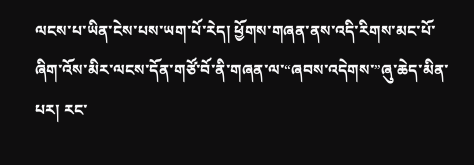ལངས་པ་ཡིན་ངེས་པས་ཡག་པོ་རེད། ཕྱོགས་གཞན་ནས་འདི་རིགས་མང་པོ་ཞིག་འོས་མིར་ལངས་དོན་གཙོ་བོ་ནི་གཞན་ལ་“ཞབས་འདེགས་”ཞུ་ཆེད་མིན་པར། རང་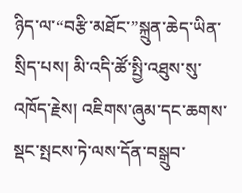ཉིད་ལ་“བརྩི་མཐོང་”སྐྲུན་ཆེད་ཡིན་སྲིད་པས། མི་འདི་ཚོ་སྤྱི་འཐུས་སུ་འཁོད་རྗེས། འཇིགས་ཞུམ་དང་ཆགས་སྡང་སྤངས་ཏེ་ལས་དོན་བསྒྲུབ་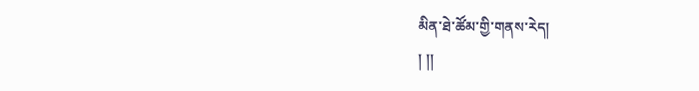མིན་ཐེ་ཚོམ་གྱི་གནས་རེད།
། །།